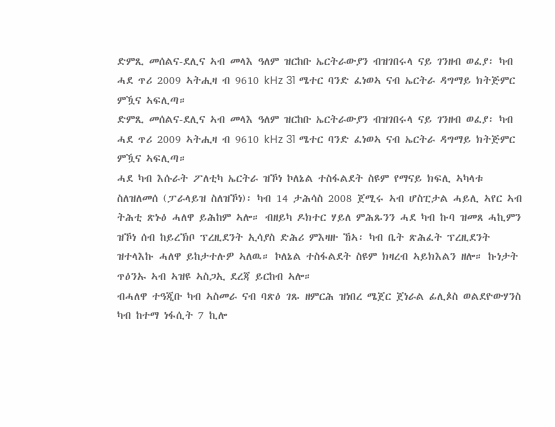ድምጺ መሰልና-ደሊና ኣብ መላእ ዓለም ዝርከቡ ኤርትራውያን ብዝገበሩላ ናይ ገንዘብ ወፈያ፡ ካብ ሓደ ጥሪ 2009 ኣትሒዛ ብ 9610 kHz 31 ሜተር ባንድ ፈነወኣ ናብ ኤርትራ ዳግማይ ክትጅምር ምዃና ኣፍሊጣ።
ድምጺ መሰልና-ደሊና ኣብ መላእ ዓለም ዝርከቡ ኤርትራውያን ብዝገበሩላ ናይ ገንዘብ ወፈያ፡ ካብ ሓደ ጥሪ 2009 ኣትሒዛ ብ 9610 kHz 31 ሜተር ባንድ ፈነወኣ ናብ ኤርትራ ዳግማይ ክትጅምር ምዃና ኣፍሊጣ።
ሓደ ካብ እሱራት ፖለቲካ ኤርትራ ዝኾነ ኮለኔል ተስፋልደት ስዩም የማናይ ክፍሊ ኣካላቱ ስለዝለመሰ (ፓራላይዝ ስለዝኾነ)፡ ካብ 14 ታሕሳስ 2008 ጀሚሩ ኣብ ሆስፒታል ሓይሊ ኣየር ኣብ ትሕቲ ጽኑዕ ሓለዋ ይሕከም ኣሎ። ብዘይካ ዶክተር ሃይለ ምሕጹንን ሓደ ካብ ኩባ ዝመጸ ሓኪምን ዝኾነ ሰብ ከይረኽቦ ፕረዚደንት ኢሳያስ ድሕሪ ምእዛዙ ኸኣ፡ ካብ ቤት ጽሕፈት ፕረዚደንት ዝተላእኩ ሓለዋ ይከታተሉዎ ኣለዉ። ኮለኔል ተስፋልደት ስዩም ክዛረብ ኣይክእልን ዘሎ። ኩነታት ጥዕንኡ ኣብ ኣዝዩ ኣስጋኢ ደረጃ ይርከብ ኣሎ።
ብሓለዋ ተዓጂቡ ካብ ኣስመራ ናብ ባጽዕ ገጹ ዘምርሕ ዝነበረ ሜጀር ጀነራል ፊሊጶስ ወልደዮውሃንስ ካብ ከተማ ነፋሲት 7 ኪሎ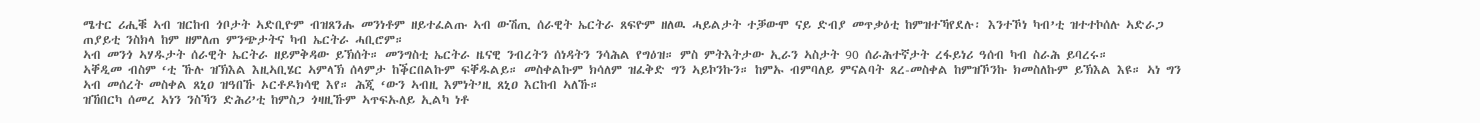ሜተር ሪሒቑ ኣብ ዝርከብ ጎቦታት ኣድቢዮም ብዝጸንሑ መንነቶም ዘይተፈልጡ ኣብ ውሽጢ ሰራዊት ኤርትራ ጸፍዮም ዘለዉ ሓይልታት ተቓውሞ ናይ ድብያ መጥቃዕቲ ከምዝተኻየደሉ፡ እንተኾነ ካብ’ቲ ዝተተኮሰሉ ኣድራጋ ጠያይቲ ንስክላ ከም ዘምለጠ ምንጭታትና ካብ ኤርትራ ሓቢሮም።
ኣብ መንጎ ኣሃዱታት ሰራዊት ኤርትራ ዘይምቅዳው ይኽሰት። መንግስቲ ኤርትራ ዜናዊ ንብረትን ሰነዳትን ንሳሕል የግዕዝ። ምስ ምትእትታው ኢራን ኣስታት 90 ሰራሕተኛታት ረፋይነሪ ዓሰብ ካብ ስራሕ ይባረሩ።
ኣቐዲመ ብስም ‘ቲ ኹሉ ዝኽእል እዚኣቢሄር ኣምላኽ ሰላምታ ከቕርበልኩም ፍቐዱልይ። መስቀልኩም ክሳለም ዝፈቅድ ግን ኣይኮንኩን። ከምኡ ብምባለይ ምናልባት ጸረ-መስቀል ከምዝኾንኩ ክመስለኩም ይኽእል እዩ። ኣነ ግን ኣብ መሰረት መስቀል ጸኒዐ ዝዓበኹ ኦርቶዶክሳዊ እየ። ሕጂ ‘ውን ኣብዚ እምነት’ዚ ጸኒዐ እርከብ ኣለኹ።
ዝኸበርካ ሰመረ ኣነን ንስኻን ድሕሪ’ቲ ከምስጋ ጎዛዚኹም ኣጥፍኡለይ ኢልካ ነቶ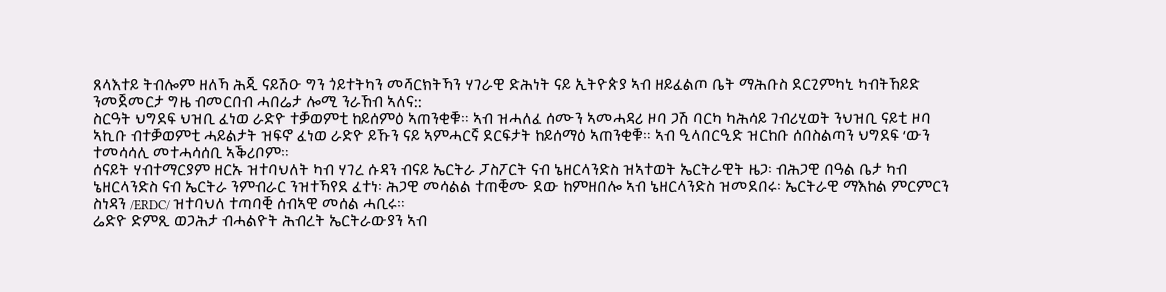ጸላእተይ ትብሎም ዘለኻ ሕጂ ናይሽዑ ግን ጎይተትካን መሻርክትኻን ሃገራዊ ድሕነት ናይ ኢትዮጵያ ኣብ ዘይፈልጦ ቤት ማሕቡስ ደርጊምካኒ ካብትኸይድ ንመጀመርታ ግዜ ብመርበብ ሓበሬታ ሎሚ ንራኸብ ኣለና::
ስርዓት ህግደፍ ህዝቢ ፈነወ ራድዮ ተቓወምቲ ከይሰምዕ ኣጠንቂቑ። ኣብ ዝሓለፈ ሰሙን ኣመሓዳሪ ዞባ ጋሽ ባርካ ካሕሳይ ገብሪሂወት ንህዝቢ ናይቲ ዞባ ኣኪቡ ብተቓወምቲ ሓይልታት ዝፍኖ ፈነወ ራድዮ ይኹን ናይ ኣምሓርኛ ደርፍታት ከይሰማዕ ኣጠንቂቑ። ኣብ ዒላበርዒድ ዝርከቡ ሰበስልጣን ህግደፍ ‘ውን ተመሳሳሊ መተሓሳሰቢ ኣቕሪቦም።
ሰናይት ሃብተማርያም ዘርኡ ዝተባህለት ካብ ሃገረ ሱዳን ብናይ ኤርትራ ፓስፖርት ናብ ኔዘርላንድስ ዝኣተወት ኤርትራዊት ዜጋ፡ ብሕጋዊ በዓል ቤታ ካብ ኔዘርላንድስ ናብ ኤርትራ ንምብራር ንዝተኻየደ ፈተነ፡ ሕጋዊ መሳልል ተጠቒሙ ደው ከምዘበሎ ኣብ ኔዘርላንድስ ዝመደበሩ፡ ኤርትራዊ ማእከል ምርምርን ስነዳን /ERDC/ ዝተባህለ ተጣባቒ ሰብኣዊ መሰል ሓቢሩ።
ሬድዮ ድምጺ ወጋሕታ ብሓልዮት ሕብረት ኤርትራውያን ኣብ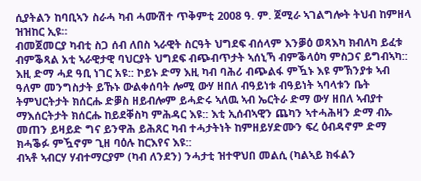ሲያትልን ከባቢኣን ስራሓ ካብ ሓሙሽተ ጥቅምቲ 2008 ዓ. ም. ጀሚራ ኣገልግሎት ትህብ ከምዘላ ዝዝከር ኢዩ።
ብመጀመርያ ካብቲ ስጋ ሰብ ለበስ ኣራዊት ስርዓት ህግደፍ ብሰላም እንቓዕ ወጻእካ ክብለካ ይፈቱ ብምቕጻል አቲ ኣራዊታዊ ባህርያት ህግደፍ ብጭብጥታት ኣሰኒኻ ብምቕላዕካ ምስጋና ይግብኣካ:: እዚ ድማ ሓደ ዓቢ ነገር አዩ:: ኮይኑ ድማ እዚ ካብ ባሕሪ ብጭልፋ ምዃኑ እዩ ምኽንያቱ ኣብ ዓለም መንግስታት ይኹኑ ውልቀሰባት ሎሚ ውሃ ዘበለ ብዓይነቱ ብዓይነት ኣባላቱን ቤት ትምህርትታት ክሰርሑ ድቓስ ዘይብሎም ይሓድሩ ኣለዉ ኣብ ኤርትራ ድማ ውሃ ዘበለ ኣብያተ ማእሰርትታት ክሰርሑ ከይደቐስካ ምሕዳር እዩ:: እቲ ኢሰብኣዊን ጨካን ኣተሓሕዛን ድማ ብኡ መጠን ይዛይድ ግና ይንዋሕ ይሕጸር ካብ ተሓታትነት ከምዘይሃድሙን ፍረ ዕብዳኖም ድማ ክሓቕፉ ምዃኖም ጊዘ ባዕሉ ከርእየና እዩ::
ብኣቶ ኣብርሃ ሃብተማርያም (ካብ ለንደን) ንሓታቲ ዝተዋህበ መልሲ (ካልኣይ ክፋልን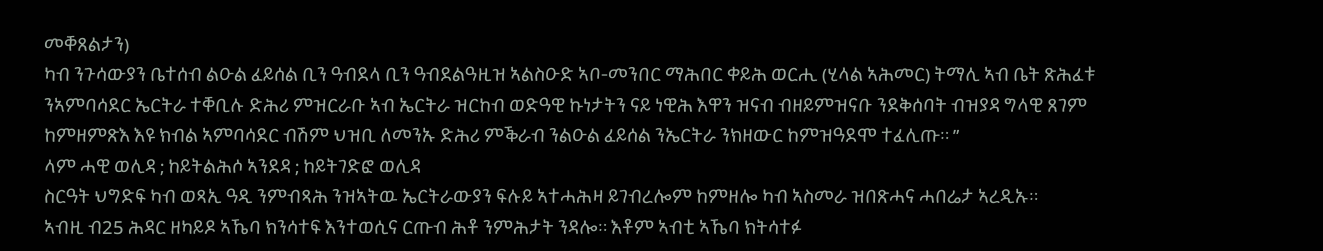መቐጸልታን)
ካብ ንጉሳውያን ቤተሰብ ልዑል ፈይሰል ቢን ዓብደላ ቢን ዓብደልዓዚዝ ኣልስዑድ ኣቦ-መንበር ማሕበር ቀይሕ ወርሒ (ሂላል ኣሕመር) ትማሊ ኣብ ቤት ጽሕፈቱ ንኣምባሳደር ኤርትራ ተቐቢሉ ድሕሪ ምዝርራቡ ኣብ ኤርትራ ዝርከብ ወድዓዊ ኩነታትን ናይ ነዊሕ እዋን ዝናብ ብዘይምዝናቡ ንደቅሰባት ብዝያዳ ግላዊ ጸገም ከምዘምጽእ እዩ ክብል ኣምባሳደር ብሽም ህዝቢ ለመንኡ ድሕሪ ምቕራብ ንልዑል ፈይሰል ንኤርትራ ንክዘውር ከምዝዓደሞ ተፈሊጡ። ”
ላም ሓዊ ወሊዳ ; ከይትልሕሶ ኣንደዳ ; ከይትገድፎ ወሊዳ
ስርዓት ህግድፍ ካብ ወጻኢ ዓዲ ንምብጻሕ ንዝኣትዉ ኤርትራውያን ፍሉይ ኣተሓሕዛ ይገብረሎም ከምዘሎ ካብ ኣስመራ ዝበጽሓና ሓበሬታ ኣረዲኡ።
ኣብዚ ብ25 ሕዳር ዘካይዶ ኣኼባ ክንሳተፍ እንተወሲና ርጡብ ሕቶ ንምሕታት ንዳሎ። እቶም ኣብቲ ኣኼባ ክትሳተፉ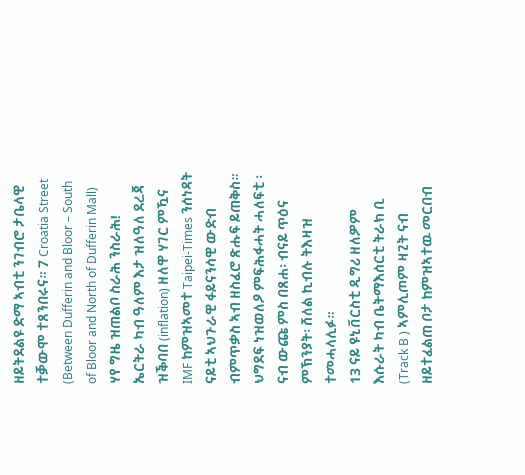ዘይትደልዩ ድማ ኣብቲ ንገብሮ ታቤላዊ ተቓውሞ ተጸንበሩና። 7 Croatia Street (Between Dufferin and Bloor – South of Bloor and North of Dufferin Mall) ሃየ ግዜ ዝጠልቦ ስራሕ ንስራሕ!
ኤርትራ ካብ ዓለም እታ ዝለዓለ ደረጃ ዝቕባበ (inflation) ዘለዋ ሃገር ምዃና IMF ከምዝኣመተ Taipei-Times ንሰነዳት ናይቲ ኣህጉራዊ ፋይናንሳዊ ውድብ ብምጥቃስ ኣብ ዘስፈሮ ጽሑፍ ይጠቅስ።
ህግደፍ ነዝወለዖ ምፍሕፋሓት ሓለፍቲ ፡ ናብ ውጩ ምስ በጸሐ፡ ብናይ ጥዕና ምኽንያት፡ ሸለል ኪብሉ ትእዛዝ ተመሓላሊፉ።
13 ናይ ዩኒቨርስቲ ዲግሪ ዘለዎም እሱራት ካብ ቤትማእሰርቲ ትራክ ቢ (Track B ) ኣምሊጦም ዛጊት ናብ ዘይተፈልጠ ቦታ ከምዝኣተዉ መርበብ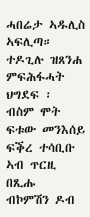ሓበሬታ ኣዱሊስ ኣፍሊጣ።
ተዶጊሉ ዝጸንሐ ምፍሕፋሓት ህግደፍ ፡ ብስም ሞት ፍቱው መንእሰይ ፍቕረ ተሳቢቡ ኣብ ጥርዚ በጺሑ
ብኮምሽን ዶብ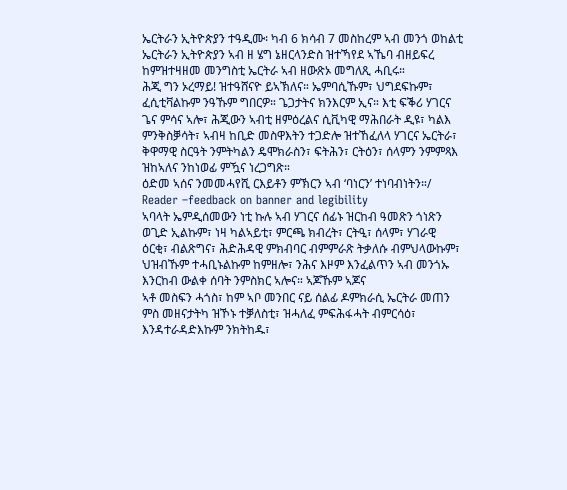ኤርትራን ኢትዮጵያን ተዓዲሙ፡ ካብ 6 ክሳብ 7 መስከረም ኣብ መንጎ ወከልቲ ኤርትራን ኢትዮጵያን ኣብ ዘ ሄግ ኔዘርላንድስ ዝተኻየደ ኣኼባ ብዘይፍረ ከምዝተዛዘመ መንግስቲ ኤርትራ ኣብ ዘውጽኦ መግለጺ ሓቢሩ።
ሕጂ ግን ኦረማይ! ዝተዓሸናዮ ይኣኽለና። ኤምባሲኹም፣ ህግደፍኩም፣ ፈሲቲቫልኩም ንዓኹም ግበርዎ። ጌጋታትና ክንእርም ኢና። እቲ ፍቕሪ ሃገርና ጌና ምሳና ኣሎ፣ ሕጂውን ኣብቲ ዘምዕረልና ሲቪካዊ ማሕበራት ዲዩ፣ ካልእ ምንቅስቓሳት፣ ኣብዛ ከቢድ መስዋእትን ተጋድሎ ዝተኸፈለላ ሃገርና ኤርትራ፣ ቅዋማዊ ስርዓት ንምትካልን ዴሞክራስን፣ ፍትሕን፣ ርትዕን፣ ሰላምን ንምምጻእ ዝከኣለና ንከነወፊ ምዃና ነረጋግጽ።
ዕድመ ኣሰና ንመመሓየሺ ርእይቶን ምኽርን ኣብ ‘ባነርን’ ተነባብነትን።/
Reader –feedback on banner and legibility
ኣባላት ኤምዲሰመውን ነቲ ኩሉ ኣብ ሃገርና ሰፊኑ ዝርከብ ዓመጽን ጎነጽን ወጊድ ኢልኩም፣ ነዛ ካልኣይቲ፣ ምርጫ ክብረት፣ ርትዒ፣ ሰላም፣ ሃገራዊ ዕርቂ፣ ብልጽግና፣ ሕድሕዳዊ ምክብባር ብምምራጽ ትቃለሱ ብምህላውኩም፣ ህዝብኹም ተሓቢኑልኩም ከምዘሎ፣ ንሕና እዞም እንፈልጥን ኣብ መንጎኡ እንርከብ ውልቀ ሰባት ንምስክር ኣሎና። ኣጆኹም ኣጆና
ኣቶ መስፍን ሓጎስ፣ ከም ኣቦ መንበር ናይ ሰልፊ ዶምክራሲ ኤርትራ መጠን ምስ መዘናታትካ ዝኾኑ ተቓለስቲ፣ ዝሓለፈ ምፍሕፋሓት ብምርሳዕ፣ እንዳተራዳድእኩም ንክትከዱ፣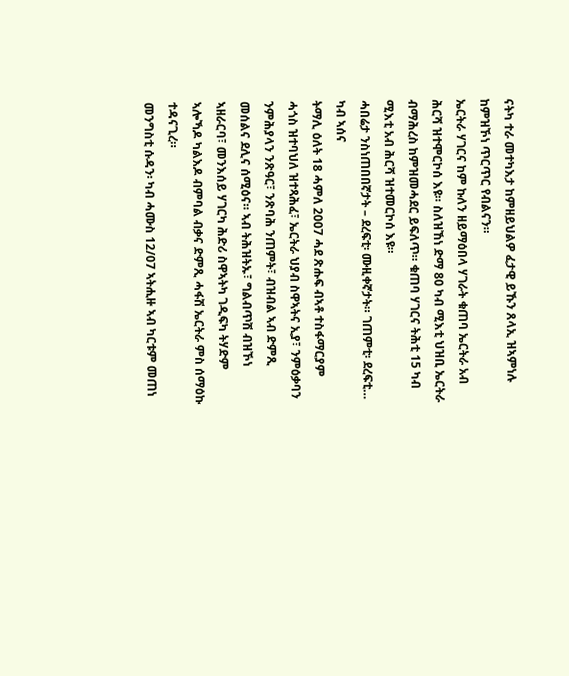ናትካ ተራ መተካእታ ከምዘይህልዎ ፈታዊ ይኹን ጸላኢ ዝኣምነሉ ከምዝኾነ ጥርጥር የብልናን።
ኤርትራ ሃገርና ከም ኩለን ዘይማዕበላ ሃገራት ቁጠባ ኤርትራ አብ ሕርሻ ዝተሞርኮሰ እዩ። ስለዝኸነ ድማ 80 ካብ ሚእቲ ህዝቢ ኤርትራ ብማሕረስ ከምዝመሓደር ይፍለጥ። ቁጠባ ሃገርና ትሕቲ 15 ካብ ሚእቲ አብ ሕርሻ ዝተመርኮሰ እዩ።
ሓበሬታ ንስነጠበበኛታት – ደረፍቲ፡ ሙዚቀኛታት። ገጠምቲ፡ ደረፍቲ… ካብ ኣሰና
ትማሊ ዕለት 18 ሓምለ 2007 ሓደ ጽሑፍ ብኣቶ ተስፋማርያም ሓጎስ ዝተባህለ ዝተጻሕፈ፣ ኤርትራ ህያብ ስዋኣትና ኢያ፣ ንምዕቃባን ንምሕያላን ንጽዓር፣ ንጽባሕ ንጠምት፣ ብዝብል ኣብ ድምጺ መሰልና ደሊና ሰሚዕና። ኣብ ትሕዝትኡ፣ ግልብጥሽ ብዝኾነ ኣዘራርባ፣ መንእሰይ ሃገርካ ሕድሪ ስዋኣትካ ገዲፍካ ትሃድም ኣሎኻዶ ካልእዶ ብምባል ብቃና ድምጺ ሓፋሽ ኤርትራ ምስ ሰማዕኩ ተዳናጊረ።
መንግስቲ ሱዳን፡ ካብ ሓሙስ 12/07 ኣትሒዙ ኣብ ካርቱም መጠነ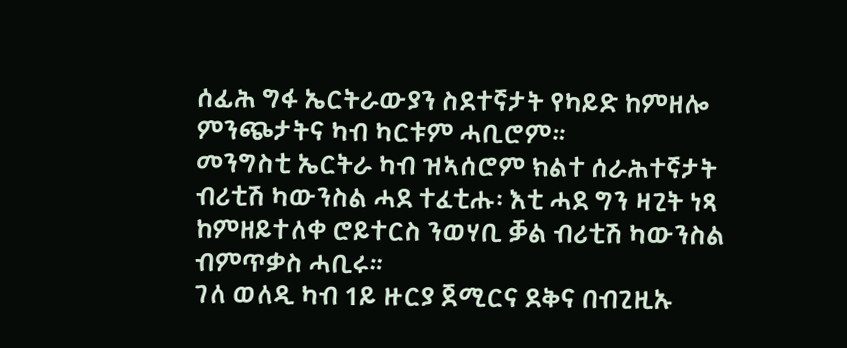ሰፊሕ ግፋ ኤርትራውያን ስደተኛታት የካይድ ከምዘሎ ምንጭታትና ካብ ካርቱም ሓቢሮም።
መንግስቲ ኤርትራ ካብ ዝኣሰሮም ክልተ ሰራሕተኛታት ብሪቲሽ ካውንስል ሓደ ተፈቲሑ፡ እቲ ሓደ ግን ዛጊት ነጻ ከምዘይተለቀ ሮይተርስ ንወሃቢ ቓል ብሪቲሽ ካውንስል ብምጥቃስ ሓቢሩ።
ገለ ወለዲ ካብ 1ይ ዙርያ ጀሚርና ደቅና በብጊዚኡ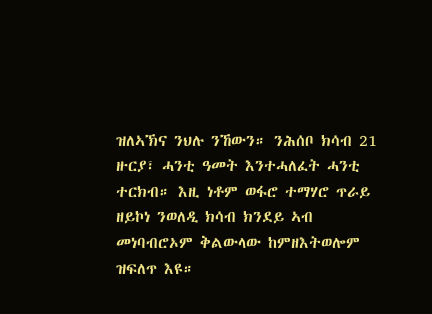ዝለኣኽና ንህሉ ንኸውን። ንሕሰቦ ክሳብ 21 ዙርያ፣ ሓንቲ ዓመት እንተሓለፈት ሓንቲ ተርክብ። እዚ ነቶም ወፋሮ ተማሃሮ ጥራይ ዘይኮነ ንወለዲ ክሳብ ክንደይ ኣብ መነባብሮኦም ቅልውላው ከምዘእትወሎም ዝፍለጥ እዩ።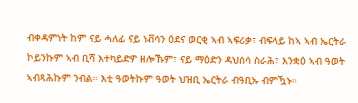ብቀዳምነት ከም ናይ ሓለፊ ናይ ነቭሳን ዕደና ወርቂ ኣብ ኣፍሪቃ፣ ብፍላይ ከኣ ኣብ ኤርትራ ኮይንኩም ኣብ ቢሻ እተካይድዎ ዘሎኹም፣ ናይ ማዕድን ዳህሰሳ ስራሕ፣ እንቋዕ ኣብ ዓወት ኣብጻሕኩም ንብል። እቲ ዓወትኩም ዓወት ህዝቢ ኤርትራ ብዓቢኡ ብምዃኑ።